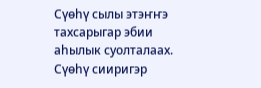Сүөһү сылы этэҥҥэ тахсарыгар эбии аһылык суолталаах.
Сүөһү сииригэр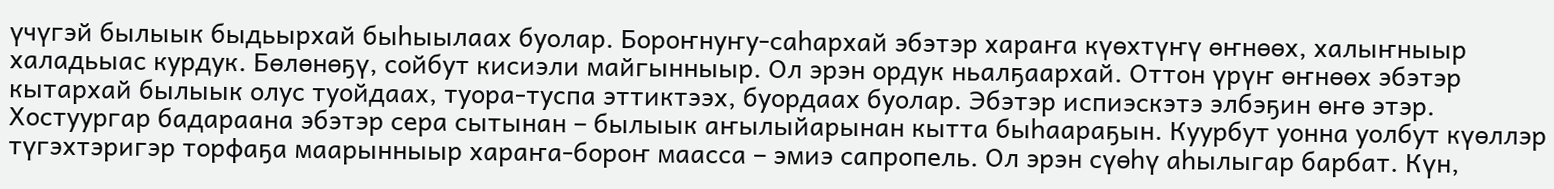үчүгэй былыык быдьырхай быһыылаах буолар. Бороҥнуҥу-саһархай эбэтэр хараҥа күөхтүҥү өҥнөөх, халыҥныыр халадьыас курдук. Бөлөнөҕү, сойбут кисиэли майгынныыр. Ол эрэн ордук ньалҕаархай. Оттон үрүҥ өҥнөөх эбэтэр кытархай былыык олус туойдаах, туора-туспа эттиктээх, буордаах буолар. Эбэтэр испиэскэтэ элбэҕин өҥө этэр.
Хостуургар бадараана эбэтэр сера сытынан – былыык аҥылыйарынан кытта быһаараҕын. Куурбут уонна уолбут күөллэр түгэхтэригэр торфаҕа маарынныыр хараҥа-бороҥ маасса – эмиэ сапропель. Ол эрэн сүөһү аһылыгар барбат. Күн,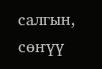салгын, сөҥүү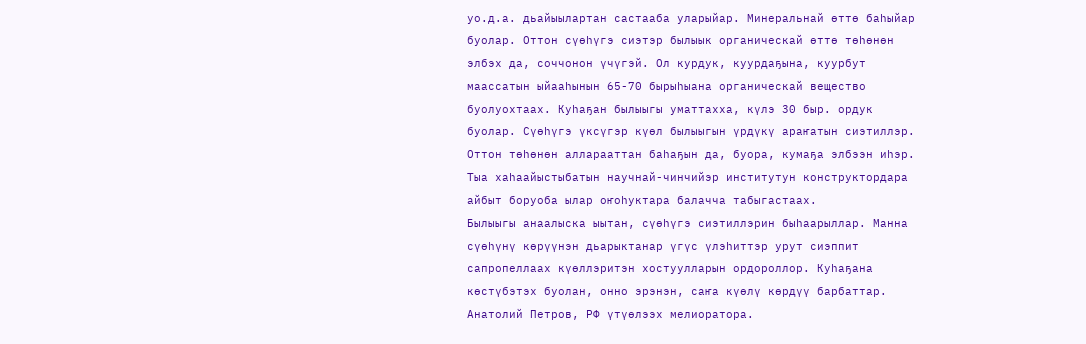уо.д.а. дьайыылартан састааба уларыйар. Минеральнай өттө баһыйар буолар. Оттон сүөһүгэ сиэтэр былыык органическай өттө төһөнөн элбэх да, соччонон үчүгэй. Ол курдук, куурдаҕына, куурбут маассатын ыйааһынын 65-70 бырыһыана органическай вещество буолуохтаах. Куһаҕан былыыгы уматтахха, күлэ 30 быр. ордук буолар. Сүөһүгэ үксүгэр күөл былыыгын үрдүкү араҥатын сиэтиллэр. Оттон төһөнөн алларааттан баһаҕын да, буора, кумаҕа элбээн иһэр. Тыа хаһаайыстыбатын научнай-чинчийэр институтун конструктордара айбыт боруоба ылар оҥоһуктара балачча табыгастаах.
Былыыгы анаалыска ыытан, сүөһүгэ сиэтиллэрин быһаарыллар. Манна сүөһүнү көрүүнэн дьарыктанар үгүс үлэһиттэр урут сиэппит сапропеллаах күөллэритэн хостуулларын ордороллор. Куһаҕана көстүбэтэх буолан, онно эрэнэн, саҥа күөлү көрдүү барбаттар.
Анатолий Петров, РФ үтүөлээх мелиоратора.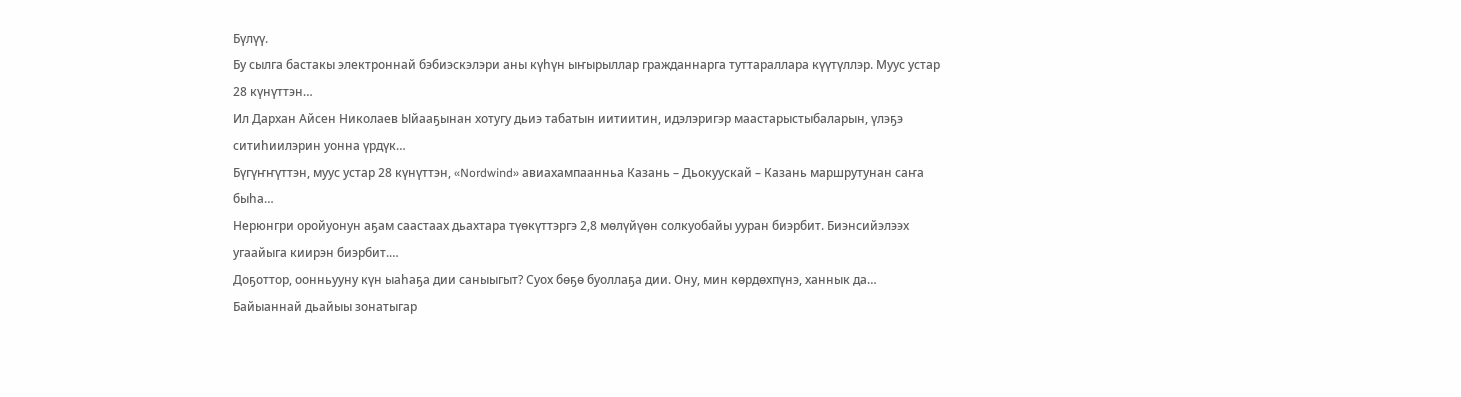Бүлүү.
Бу сылга бастакы электроннай бэбиэскэлэри аны күһүн ыҥырыллар гражданнарга туттараллара күүтүллэр. Муус устар 28 күнүттэн…
Ил Дархан Айсен Николаев Ыйааҕынан хотугу дьиэ табатын иитиитин, идэлэригэр маастарыстыбаларын, үлэҕэ ситиһиилэрин уонна үрдүк…
Бүгүҥҥүттэн, муус устар 28 күнүттэн, «Nordwind» авиахампаанньа Казань – Дьокуускай – Казань маршрутунан саҥа быһа…
Нерюнгри оройуонун аҕам саастаах дьахтара түөкүттэргэ 2,8 мөлүйүөн солкуобайы ууран биэрбит. Биэнсийэлээх угаайыга киирэн биэрбит.…
Доҕоттор, оонньууну күн ыаһаҕа дии саныыгыт? Суох бөҕө буоллаҕа дии. Ону, мин көрдөхпүнэ, ханнык да…
Байыаннай дьайыы зонатыгар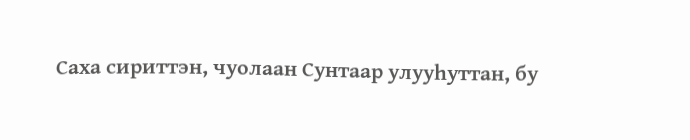Саха сириттэн, чуолаан Сунтаар улууһуттан, бу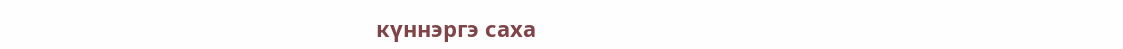күннэргэ саха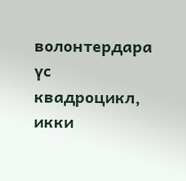волонтердара үс квадроцикл, икки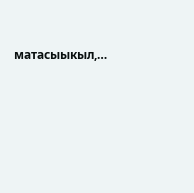матасыыкыл,…